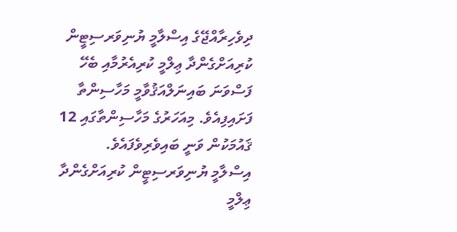ދިވެހިރާއްޖޭގެ އިސްލާމީ ޔުނިވަރސިޓީން ކުރިއަށްގެންދާ ޢިލްމީ ކުރިއެރުމާއި ބެހޭ ފަސްވަނަ ބައިނަލްއަޤުވާމީ މަހާސިންތާ ފަށައިފިއެވެ. މިއަހަރުގެ މަހާސިންތާގައި 12 ޤައުމަކުން ވަނީ ބައިވެރިވެފައެވެ.
އިސްލާމީ ޔުނިވަރސިޓީން ކުރިއަށްގެންދާ ޢިލްމީ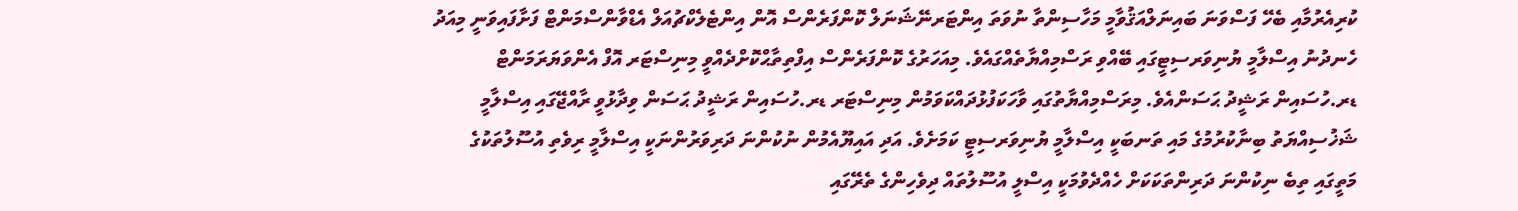ކުރިއެރުމާއި ބެހޭ ފަސްވަނަ ބައިނަލްއަޤުވާމީ މަހާސިންތާ ނުވަތަ އިންޓަރނޭޝަނަލް ކޮންފަރެންސް އޮން އިންޓެލެކްޗުއަލް އެޑްވާންސްމަންޓް ފަށާފައިވަނީ މިއަދު ހެނދުނު އިސްލާމީ ޔުނިވަރސިޓީގައި ބޭއްވި ރަސްމިއްޔާތެއްގައެވެ. މިއަހަރުގެ ކޮންފަރެންސް އިފްތިތާޙްކޮށްދެއްވީ މިނިސްޓަރ އޮފް އެންވަޔަރަމަންޓް ޑރ.ހުސައިން ރަޝީދު ޙަސަންއެވެ. މިރަސްމިއްޔާތުގައި ވާހަކަފުޅުދައްކަވަމުން މިނިސްޓަރ ޑރ.ހުސައިން ރަޝީދު ޙަސަން ވިދާޅުވީ ރާއްޖޭގައި އިސްލާމީ ޝަޚުސިއްޔަތު ބިނާކުރުމުގެ މައި ތަނބަކީ އިސްލާމީ ޔުނިވަރސިޓީ ކަމަށެވެ. އަދި އައިޔޫއެމުން ނުކުންނަ ދަރިވަރުންނަކީ އިސްލާމީ ރިވެތި އުސޫލުތަކުގެ މަތީގައި ތިބެ ނިކުންނަ ދަރިންތަކަކަށް ހެއްދެވުމަކީ އިސްލީ އުސޫލުތައް ދިވެހިންގެ ތެރޭގައި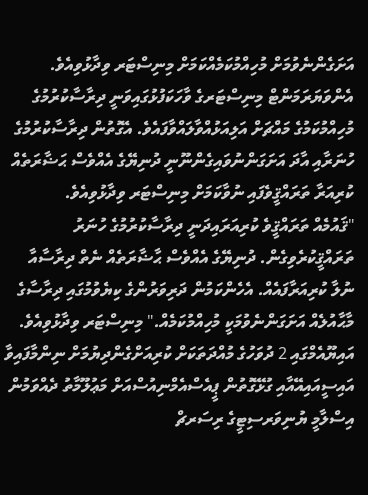އަށަގެންނެވުމަށް މުހިއްމުކަމެއްކަމަށް މިނިސްޓަރ ވިދާޅުވިއެވެ.
އެންވަޔަރަމަންޓް މިނިސްޓަރގެ ވާހަކަފުޅުގައިވަނީ ދިރާސާކުރުމުގެ މުހިއްމުކަމުގެ މައްޗަށް އަލިއަޅުއްވާލައްވާފައެވެ. އެގޮތުން ދިރާސާކުރުމުގެ ހުނަރާއި އާދަ އަށަގަންނުވައިގެންނޫނީ ދުނިޔޭގެ އެއްވެސް ޙަޟާރަތެއް ކުރިއަރާ ތަރައްޤީވެފައި ނުވާކަމަށް މިނިސްޓަރ ވިދާޅުވިއެވެ.
"ޤައުމެއް ތަރައްޤީވެ ކުރިއަރައިދަނީ ދިރާސާކުރުމުގެ ހުނަރު ތަރައްޤީކުރެވިގެން. ދުނިޔޭގެ އެއްވެސް ޙާޟާރަތެއް ނެތް ދިރާސާއާ ނުލާ ކުރިއަރާފައެއް. އެހެންކަމުން ދަރިވަރުންގެ ކިޔެވުމުގައި ދިރާސާގެ މާޙާއުލެއް އަށަގަންނެވުމަކީ މުހިއްމުކަމެއް." މިނިސްޓަރ ވިދާޅުވިއެވެ.
އައިޔޫއެމްގައި 2 ދުވަހުގެ މުއްދަތަކަށް ކުރިއަށްގެންދިޔުމަށް ނިންމާފައިވާ އައިސީއައިއޭއާއި ގުޅޭގޮތުން ޕީއެސްއެމްނިއުސްއަށް މަޢުލޫމާތު ދެއްވަމުން އިސްލާމީ ޔުނިވަރސިޓީގެ ރިސަރޗް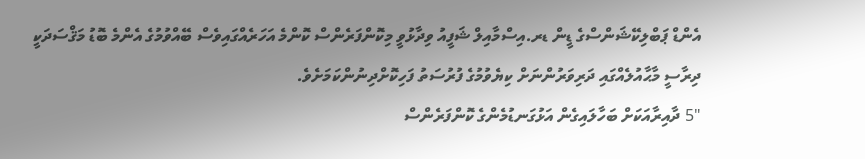އެންޑް ޕަބްލިކޭޝަންސްގެ ޑީން ޑރ.އިސްމާއިލް ޝަފީއު ވިދާޅުވީ މިކޮންފަރެންސް ކޮންމެ އަހަރެއްގައިވެސް ބޭއްވުމުގެ އެންމެ ބޮޑު މަޤްސަދަކީ ދިރާސީ މާޙާއުލެއްގައި ދަރިވަރުންނަށް ކިޔެވުމުގެ ފުރުސަތު ފަހިކޮށްދިނުންކަމަށެވެ.
"5 ދާއިރާއަކަށް ބަހާލައިގެން އަޅުގަނޑުމެންގެ ކޮންފަރެންސް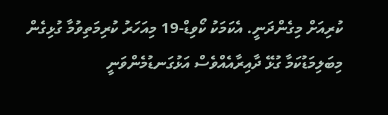ކުރިއަށް މިގެންދަނީ. އެކަމަކު ކޯވިޑް-19 މިއަހަރު ކުރިމަތިވުމާ ގުޅިގެން މިބަލިމަޑުކަމާ ގުޅޭ ދާއިރާއެއްވެސް އަޅުގަނޑުމެންވަނީ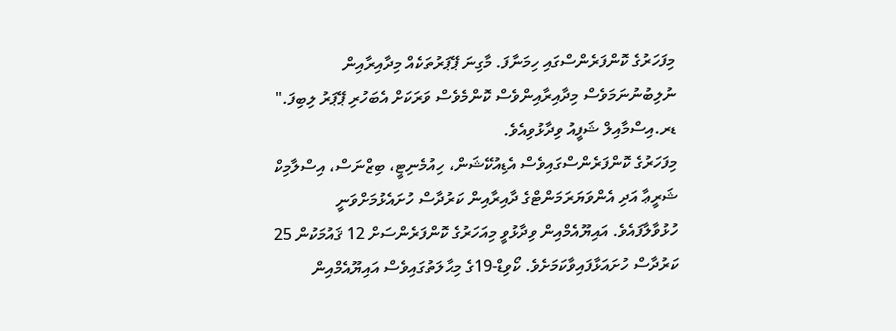މިފަހަރުގެ ކޮންފަރެންސްގައި ހިމަނާފަ. މާގިނަ ޕޭޕަރުތަކެއް މިދާއިރާއިން ނުލިބުނުނަމަވެސް މިދާއިރާއިންވެސް ކޮންމެވެސް ވަރަކަށް އެބަހުރި ޕޭޕަރު ލިބިފަ." ޑރ.އިސްމާއިލް ޝަފީއު ވިދާޅުވިއެވެ.
މިފަހަރުގެ ކޮންފަރެންސްގައިވެސް އެޑިއުކޭޝަން، ހިއުމެނިޓީ، ބިޒްނަސް، އިސްލާމިކް ޝަރީޢާ އަދި އެންވަޔަރަމަންޓްގެ ދާއިރާއިން ކަރުދާސް ހުށައެޅުމަށްވަނީ ހުޅުވާލާފައެވެ. އައިޔޫއެމްއިން ވިދާޅުވީ މިއަހަރުގެ ކޮންފަރެންސަށް 12 ޤައުމަކުން 25 ކަރުދާސް ހުށައަޅާފައިވާކަމަށެވެ. ކޯވިޑް-19ގެ މިޙާލަތުގައިވެސް އައިޔޫއެމްއިން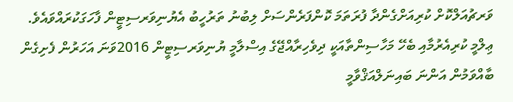ވަރޗުއަލްކޮށް ކުރިއަށްގެންދާ ފުރަތަމަ ކޮންފަރެންސަށް ލިބުނު ތަރުހީބު އެޔުނިވަރސިޓީން ފާހަގަކުރައްވައެވެ.
ޢިލްމީ ކުރިއެރުމާއި ބެހޭ މަހާސިންތާއަކީ ދިވެހިރާއްޖޭގެ އިސްލާމީ ޔުނިވަރސިޓީން 2016ވަނަ އަހަރުން ފެށިގެން ބާއްވަމުން އަންނަ ބައިނަލްއަޤްވާމީ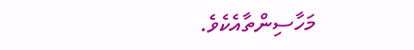މަހާސިންތާއެކެވެ.